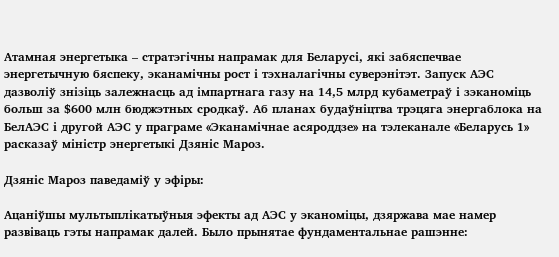Атамная энергетыка – стратэгічны напрамак для Беларусі, які забяспечвае энергетычную бяспеку, эканамічны рост і тэхналагічны суверэнітэт. Запуск АЭС дазволіў знізіць залежнасць ад імпартнага газу на 14,5 млрд кубаметраў і зэканоміць больш за $600 млн бюджэтных сродкаў. Аб планах будаўніцтва трэцяга энергаблока на БелАЭС і другой АЭС у праграме «Эканамічнае асяроддзе» на тэлеканале «Беларусь 1» расказаў міністр энергетыкі Дзяніс Мароз.

Дзяніс Мароз паведаміў у эфіры:

Ацаніўшы мультыплікатыўныя эфекты ад АЭС у эканоміцы, дзяржава мае намер развіваць гэты напрамак далей. Было прынятае фундаментальнае рашэнне: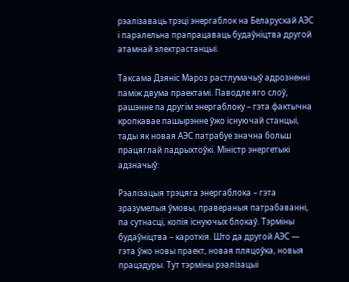рэалізаваць трэці энергаблок на Беларускай АЭС і паралельна прапрацаваць будаўніцтва другой атамнай электрастанцыі.

Таксама Дзяніс Мароз растлумачыў адрозненні паміж двума праектамі. Паводле яго слоў, рашэнне па другім энергаблоку – гэта фактычна кропкавае пашырэнне ўжо існуючай станцыі, тады як новая АЭС патрабуе значна больш працяглай падрыхтоўкі. Міністр энергетыкі адзначыў:

Рэалізацыя трэцяга энергаблока – гэта зразумелыя ўмовы, правераныя патрабаванні, па сутнасці, копія існуючых блокаў. Тэрміны будаўніцтва – кароткія. Што да другой АЭС — гэта ўжо новы праект, новая пляцоўка, новыя працэдуры. Тут тэрміны рэалізацыі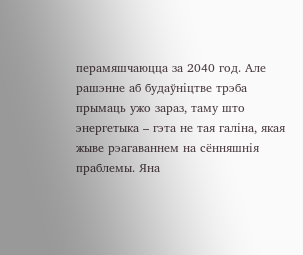перамяшчаюцца за 2040 год. Але рашэнне аб будаўніцтве трэба прымаць ужо зараз, таму што энергетыка – гэта не тая галіна, якая жыве рэагаваннем на сённяшнія праблемы. Яна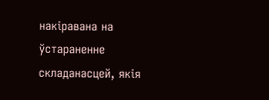накіравана на ўстараненне складанасцей, якія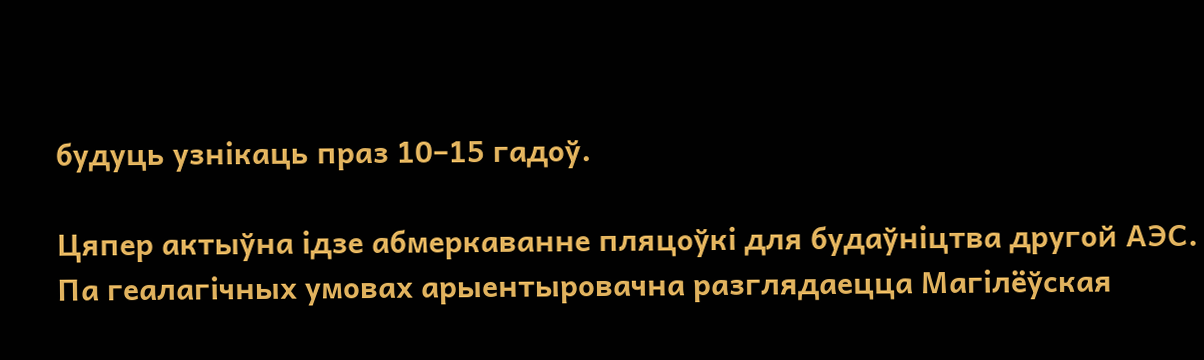будуць узнікаць праз 10–15 гадоў.

Цяпер актыўна ідзе абмеркаванне пляцоўкі для будаўніцтва другой АЭС. Па геалагічных умовах арыентыровачна разглядаецца Магілёўская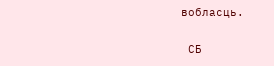вобласць.

 СБ